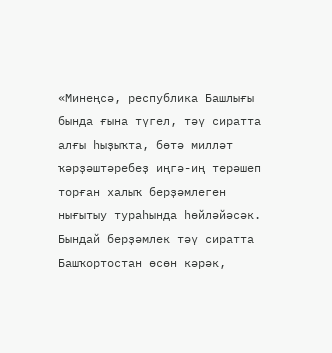«Минеңсә, республика Башлығы бында ғына түгел, тәү сиратта алғы һыҙыҡта, бөтә милләт ҡәрҙәштәребеҙ иңгә-иң терәшеп торған халыҡ берҙәмлеген нығытыу тураһында һөйләйәсәк. Бындай берҙәмлек тәү сиратта Башҡортостан өсөн кәрәк,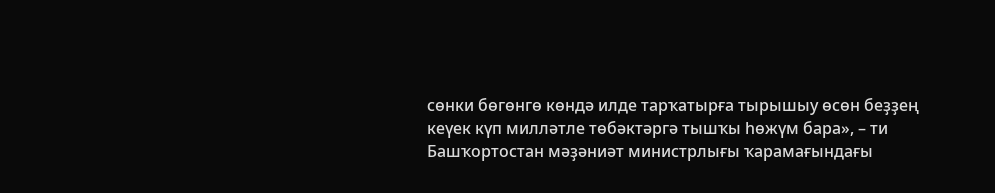сөнки бөгөнгө көндә илде тарҡатырға тырышыу өсөн беҙҙең кеүек күп милләтле төбәктәргә тышҡы һөжүм бара», – ти Башҡортостан мәҙәниәт министрлығы ҡарамағындағы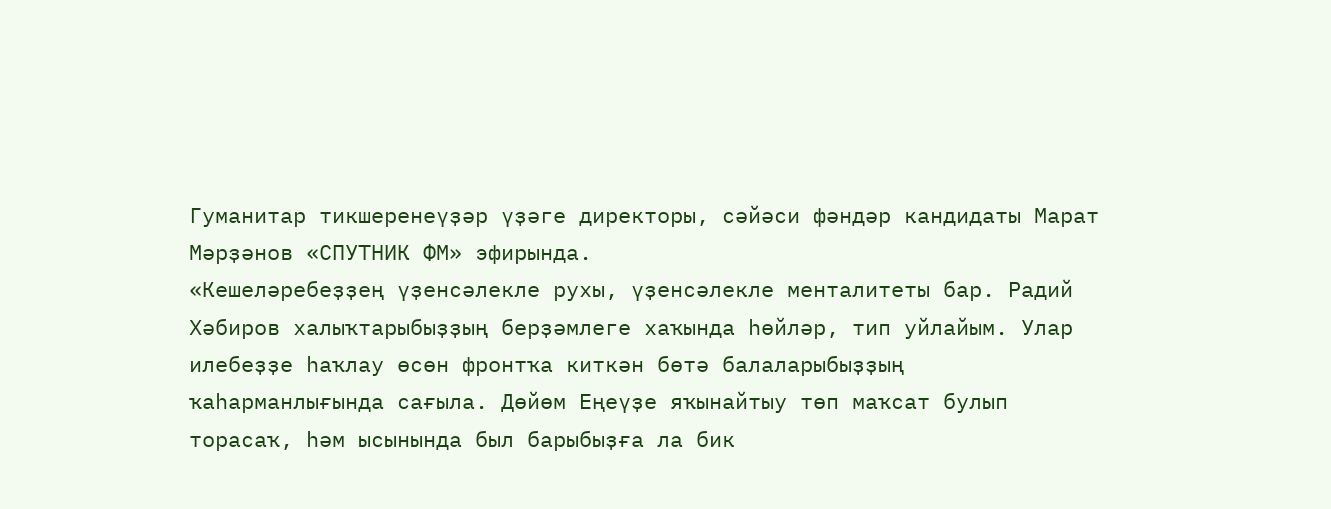Гуманитар тикшеренеүҙәр үҙәге директоры, сәйәси фәндәр кандидаты Марат Мәрҙәнов «СПУТНИК ФМ» эфирында.
«Кешеләребеҙҙең үҙенсәлекле рухы, үҙенсәлекле менталитеты бар. Радий Хәбиров халыҡтарыбыҙҙың берҙәмлеге хаҡында һөйләр, тип уйлайым. Улар илебеҙҙе һаҡлау өсөн фронтҡа киткән бөтә балаларыбыҙҙың ҡаһарманлығында сағыла. Дөйөм Еңеүҙе яҡынайтыу төп маҡсат булып торасаҡ, һәм ысынында был барыбыҙға ла бик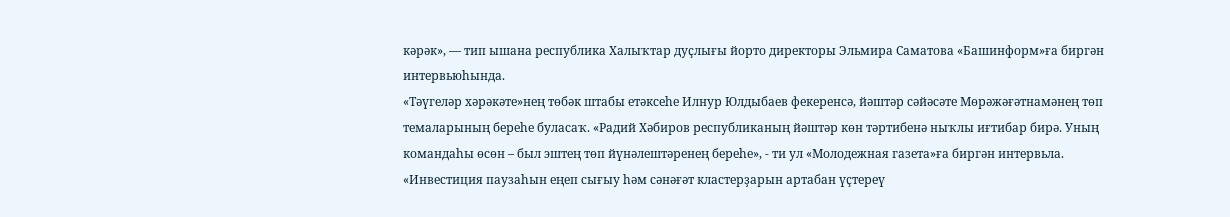кәрәк», — тип ышана республика Халыҡтар дуҫлығы йорто директоры Эльмира Саматова «Башинформ»ға биргән интервьюһында.
«Тәүгеләр хәрәкәте»нең төбәк штабы етәксеһе Илнур Юлдыбаев фекеренсә, йәштәр сәйәсәте Мөрәжәғәтнамәнең төп темаларының береһе буласаҡ. «Радий Хәбиров республиканың йәштәр көн тәртибенә ныҡлы иғтибар бирә. Уның командаһы өсөн – был эштең төп йүнәлештәренең береһе», - ти ул «Молодежная газета»ға биргән интервьла.
«Инвестиция паузаһын еңеп сығыу һәм сәнәғәт кластерҙарын артабан үҫтереү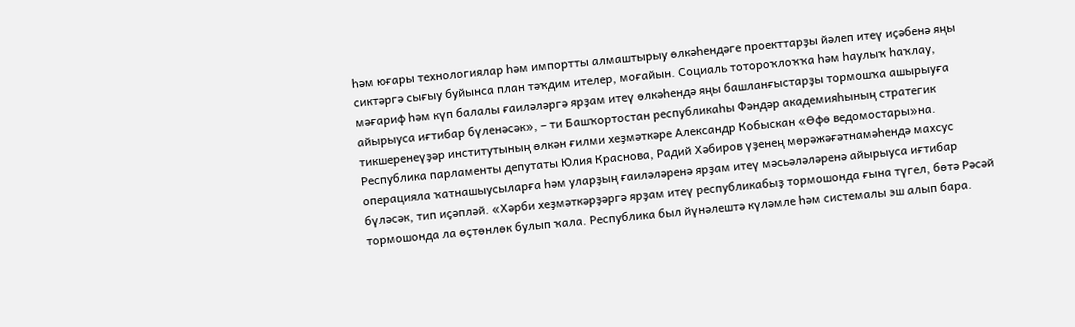һәм юғары технологиялар һәм импортты алмаштырыу өлкәһендәге проекттарҙы йәлеп итеү иҫәбенә яңы сиктәргә сығыу буйынса план тәҡдим ителер, моғайын. Социаль тотороҡлоҡҡа һәм һаулыҡ һаҡлау, мәғариф һәм күп балалы ғаиләләргә ярҙам итеү өлкәһендә яңы башланғыстарҙы тормошҡа ашырыуға айырыуса иғтибар бүленәсәк», – ти Башҡортостан республикаһы Фәндәр академияһының стратегик тикшеренеүҙәр институтының өлкән ғилми хеҙмәткәре Александр Кобыскан «Өфө ведомостары»на.
Республика парламенты депутаты Юлия Краснова, Радий Хәбиров үҙенең мөрәжәғәтнамәһендә махсус операцияла ҡатнашыусыларға һәм уларҙың ғаиләләренә ярҙам итеү мәсьәләләренә айырыуса иғтибар бүләсәк, тип иҫәпләй. «Хәрби хеҙмәткәрҙәргә ярҙам итеү республикабыҙ тормошонда ғына түгел, бөтә Рәсәй тормошонда ла өҫтөнлөк булып ҡала. Республика был йүнәлештә күләмле һәм системалы эш алып бара.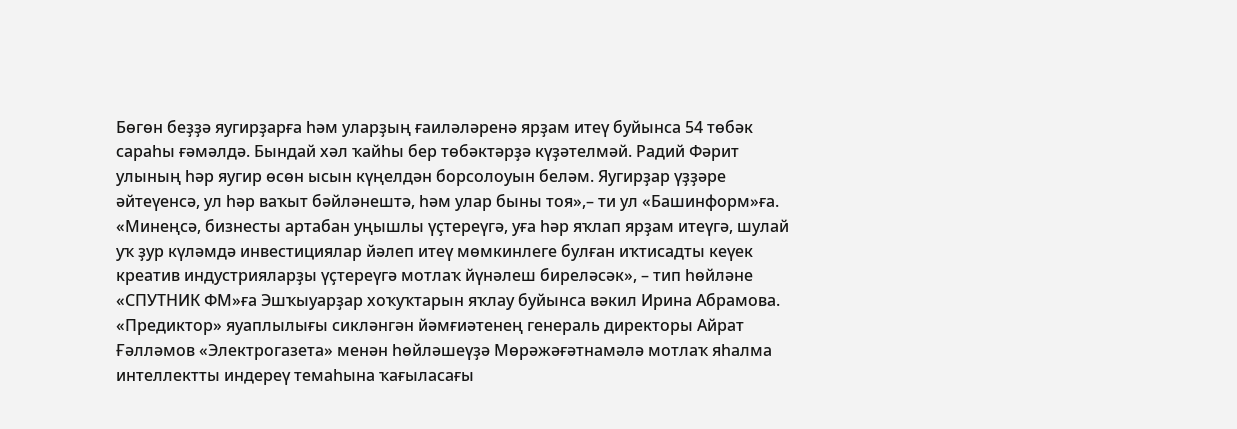Бөгөн беҙҙә яугирҙарға һәм уларҙың ғаиләләренә ярҙам итеү буйынса 54 төбәк сараһы ғәмәлдә. Бындай хәл ҡайһы бер төбәктәрҙә күҙәтелмәй. Радий Фәрит улының һәр яугир өсөн ысын күңелдән борсолоуын беләм. Яугирҙар үҙҙәре әйтеүенсә, ул һәр ваҡыт бәйләнештә, һәм улар быны тоя»,– ти ул «Башинформ»ға.
«Минеңсә, бизнесты артабан уңышлы үҫтереүгә, уға һәр яҡлап ярҙам итеүгә, шулай уҡ ҙур күләмдә инвестициялар йәлеп итеү мөмкинлеге булған иҡтисадты кеүек креатив индустрияларҙы үҫтереүгә мотлаҡ йүнәлеш биреләсәк», – тип һөйләне «СПУТНИК ФМ»ға Эшҡыуарҙар хоҡуҡтарын яҡлау буйынса вәкил Ирина Абрамова.
«Предиктор» яуаплылығы сикләнгән йәмғиәтенең генераль директоры Айрат Ғәлләмов «Электрогазета» менән һөйләшеүҙә Мөрәжәғәтнамәлә мотлаҡ яһалма интеллектты индереү темаһына ҡағыласағы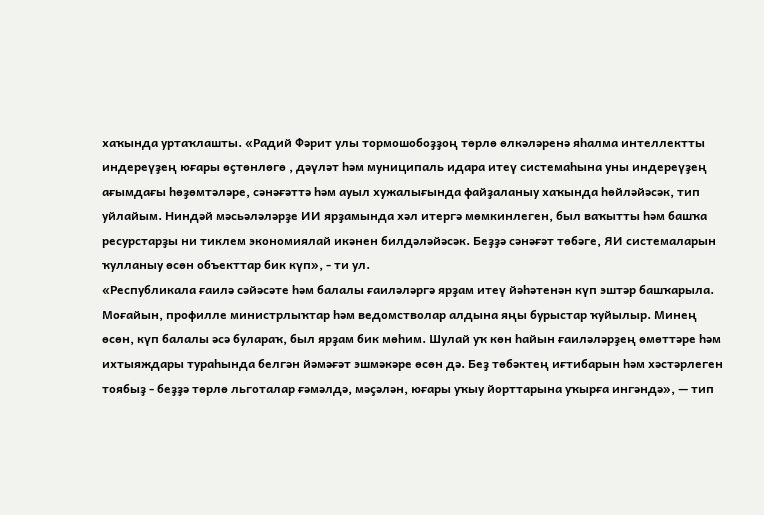хаҡында уртаҡлашты. «Радий Фәрит улы тормошобоҙҙоң төрлө өлкәләренә яһалма интеллектты индереүҙең юғары өҫтөнлөгө , дәүләт һәм муниципаль идара итеү системаһына уны индереүҙең ағымдағы һөҙөмтәләре, сәнәғәттә һәм ауыл хужалығында файҙаланыу хаҡында һөйләйәсәк, тип уйлайым. Ниндәй мәсьәләләрҙе ИИ ярҙамында хәл итергә мөмкинлеген, был ваҡытты һәм башҡа ресурстарҙы ни тиклем экономиялай икәнен билдәләйәсәк. Беҙҙә сәнәғәт төбәге, ЯИ системаларын ҡулланыу өсөн объекттар бик күп», - ти ул.
«Республикала ғаилә сәйәсәте һәм балалы ғаиләләргә ярҙам итеү йәһәтенән күп эштәр башҡарыла. Моғайын, профилле министрлыҡтар һәм ведомстволар алдына яңы бурыстар ҡуйылыр. Минең өсөн, күп балалы әсә булараҡ, был ярҙам бик мөһим. Шулай уҡ көн һайын ғаиләләрҙең өмөттәре һәм ихтыяждары тураһында белгән йәмәғәт эшмәкәре өсөн дә. Беҙ төбәктең иғтибарын һәм хәстәрлеген тоябыҙ - беҙҙә төрлө льготалар ғәмәлдә, мәҫәлән, юғары уҡыу йорттарына уҡырға ингәндә», — тип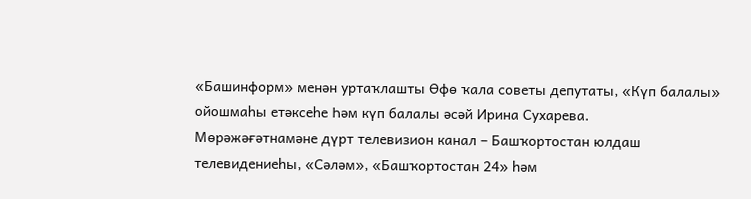«Башинформ» менән уртаҡлашты Өфө ҡала советы депутаты, «Күп балалы» ойошмаһы етәксеһе Һәм күп балалы әсәй Ирина Сухарева.
Мөрәжәғәтнамәне дүрт телевизион канал – Башҡортостан юлдаш телевидениеһы, «Сәләм», «Башҡортостан 24» һәм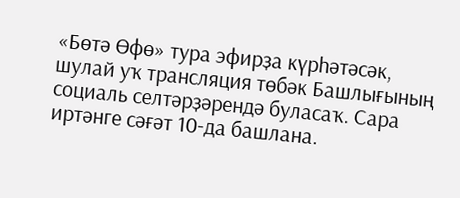«Бөтә Өфө» тура эфирҙа күрһәтәсәк, шулай уҡ трансляция төбәк Башлығының социаль селтәрҙәрендә буласаҡ. Сара иртәнге сәғәт 10-да башлана.